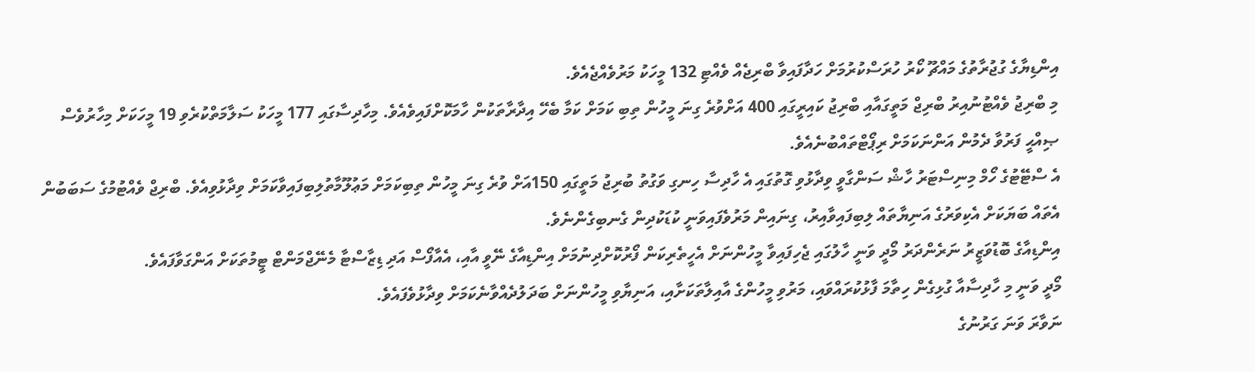އިންޑިޔާގެ ގުޖުރާތުގެ މައްޗޫ ކޯރު ހުރަސްކުރުމަށް ހަދާފައިވާ ބްރިޖެއް ވެއްޓި 132 މީހަކު މަރުވެއްޖެއެވެ.
މި ބްރިޖު ވެއްޓުނުއިރު ބްރިޖް މަތީގައާއި ބްރިޖު ކައިރީގައި 400 އަށްވުރެ ގިނަ މީހުން ތިބި ކަމަށް ކަމާ ބެހޭ އިދާރާތަކުން ހާމަކޮށްފައިވެއެވެ. މިހާދިސާގައި 177 މީހަކު ސަލާމަތްކުރެވި 19 މީހަކަށް މިހާރުވެސް ޞިއްޙީ ފަރުވާ ދެމުން އަންނަކަމަށް ރިޕޯޓްތައްބުނެއެވެ.
އެ ސްޓޭޓުގެ ހޯމް މިނިސްޓަރު ހާޝް ސަންގާވީ ވިދާޅުވި ގޮތުގައި އެ ހާދިސާ ހިނގި ވަގުތު ބުރިޖު މަތީގައި 150އަށް ވުރެ ގިނަ މީހުން ތިބިކަމަށް މަޢުލޫމާތުލިބިފައިވާކަމަށް ވިދާޅުވިއެވެ. ބްރިޖް ވެއްޓުމުގެ ސަބަބުން އެތައް ބަޔަކަށް އެކިވަރުގެ އަނިޔާތައް ލިބިފައިވާއިރު، ގިނައިން މަރުވެފައިވަނީ ކުޑަކުދިން ގެނބިގެންނެވެ.
އިންޑިއާގެ ބޮޑުވަޒީރު ނަރެންދަރު މޯދީ ވަނީ ހާލުގައި ޖެހިފައިވާ މީހުންނަށް އެހީތެރިކަން ފޯރުކޮށްދިނުމަށް އިންޑިއާގެ ނޭވީ އާއި، އެއާފޯސް އަދި ޑިޒާސްޓާ މެނޭޖްމަންޓް ޓީމުތަކަށް އަންގަވާފައެވެ.
މޯދީ ވަނީ މި ހާދިސާއާ ގުޅިގެން ހިތާމަ ފާޅުކުރައްވައި، މަރުވި މީހުންގެ އާއިލާތަކަށާއި، އަނިޔާވި މީހުންނަށް ބަދަލުދެއްވާނެކަމަށް ވިދާޅުވެފައެވެ.
ނަވާރަ ވަނަ ގަރުނުގެ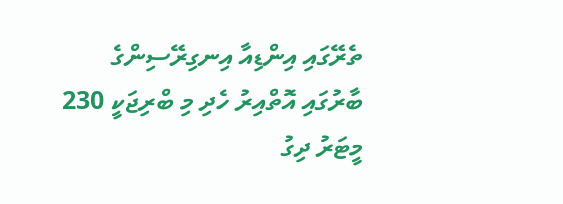ތެރޭގައި އިންޑިއާ އިނގިރޭސިންގެ ބާރުގައި އޮތްއިރު ހެދި މި ބްރިޖަކީ 230 މީޓަރު ދިގު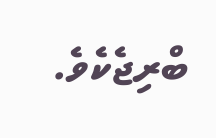ބްރިޖެކެވެ.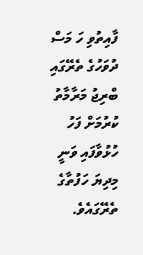ފާއިތުވި ހަ މަސް ދުވަހުގެ ތެރޭގައި ބްރިޖު މަރާމާތު ކުރުމަށް ފަހު ހުޅުވާފައި ވަނީ މިދިޔަ ހަފުތާގެ ތެރޭގައެވެ.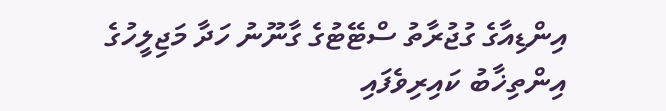އިންޑިއާގެ ގުޖުރާތު ސްޓޭޓުގެ ގާނޫނު ހަދާ މަޖިލީހުގެ އިންތިޚާބު ކައިރިވެފައި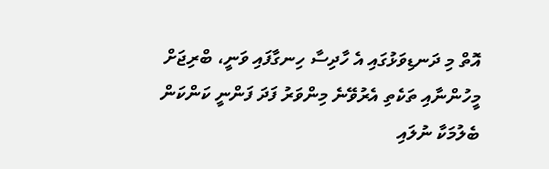އޮތް މި ދަނޑިވަޅުގައި އެ ހާދިސާ ހިނގާފައި ވަނީ، ބްރިޖަށް މީހުންނާއި ތަކެތި އެރުވޭނެ މިންވަރު ފަދަ ފަންނީ ކަންކަން ބެލުމަކާ ނުލައި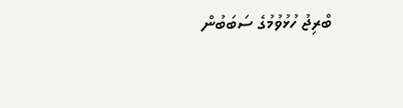ބްރިޖު ހުޅުވުމުގެ ސަބަބުން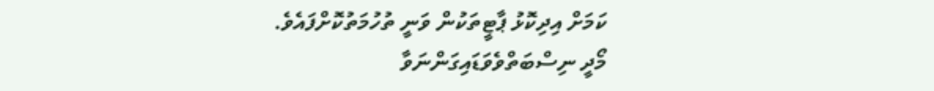ކަމަށް އިދިކޮޅު ޕާޓީތަކުން ވަނީ ތުހުމަތުކޮށްފައެވެ.
މޯދީ ނިސްބަތްވެވަޑައިގަންނަވާ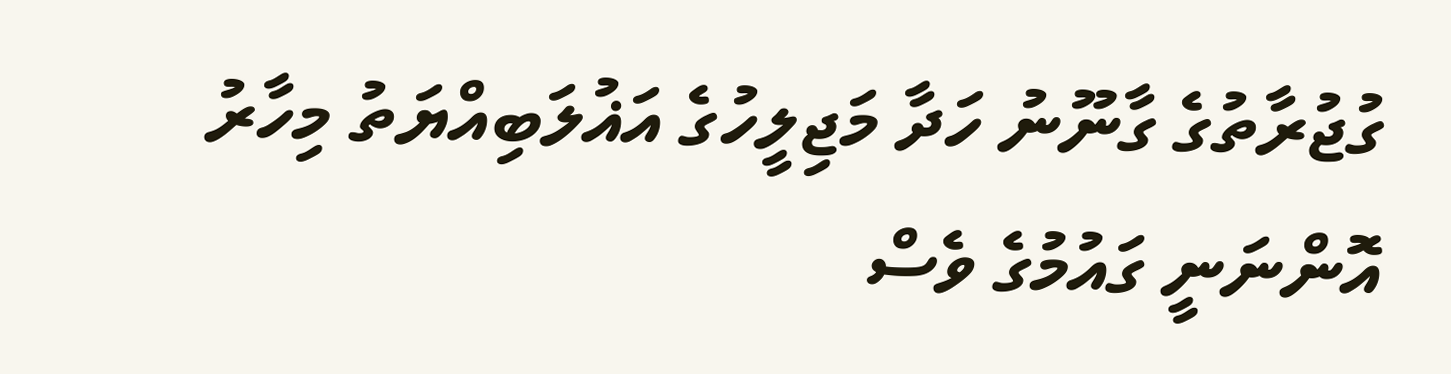ގުޖުރާތުގެ ގާނޫނު ހަދާ މަޖިލީހުގެ އަޣުލަބިއްޔަތު މިހާރު އޮންނަނީ ގައުމުގެ ވެސް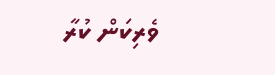ވެރިކަން ކުރާ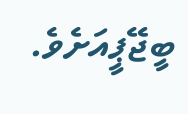ބީޖޭޕީއަށެވެ.